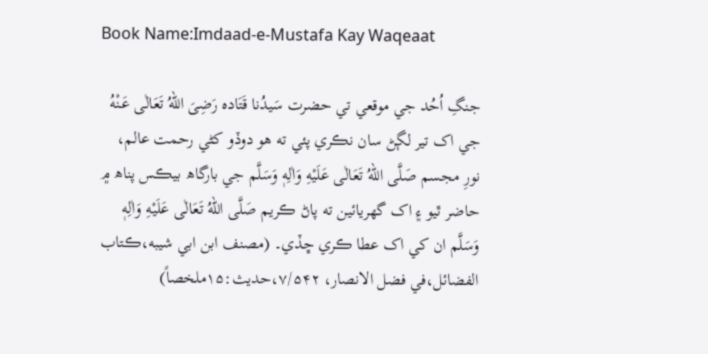Book Name:Imdaad-e-Mustafa Kay Waqeaat

جنگِ اُحُد جي موقعي تي حضرت سَيدُنا قَتَاده رَضِىَ اللهُ تَعَالٰی عَـنْهُ جي اک تير لڳڻ سان نڪري پئي ته هو دوڏو کڻي رحمت عالم، نورِ مجسم صَلَّى اللهُ تَعَالٰى عَلَيْهِ وَاٰلِهٖ وَسَلَّم جي بارگاھ بيڪس پناھ ۾ حاضر ٿيو ۽ اک گھريائين ته پاڻ ڪريم صَلَّى اللهُ تَعَالٰى عَلَيْهِ وَاٰلِهٖ وَسَلَّم ان کي اک عطا ڪري ڇڏي۔ (مصنف ابن ابي شيبه،ڪتاب الفضائل،في فضل الانصار، ۷/۵۴۲،حديث:۱۵ملخصاً)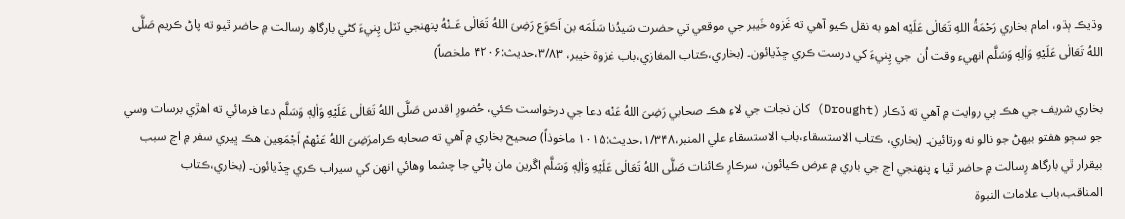وڌيڪ ٻڌو، امام بخاري رَحْمَةُ اللهِ تَعَالٰی عَلَيْه اهو به نقل ڪيو آهي ته غَزوه خَيبر جي موقعي تي حضرت سَيدُنا سَلَمَه بن اَڪوَع رَضِىَ اللهُ تَعَالٰی عَـنْهُ پنهنجي ٽٽل پِنيءَ کڻي بارگاھِ رسالت ۾ حاضر ٿيو ته پاڻ ڪريم صَلَّى اللهُ تَعَالٰى عَلَيْهِ وَاٰلِهٖ وَسَلَّم انهيء وقت اُن  جي پِنيءَ کي درست ڪري ڇڏيائون۔ (بخاري،ڪتاب المغازي،باب غزوة خيبر، ۳/۸۳،حديث:۴۲۰۶ ملخصاً)

بخاري شريف جي هڪ ٻي روايت ۾ آهي ته ڏڪار (Drought) کان نجات جي لاءِ هڪ صحابي رَضِىَ اللهُ عَنْه دعا جي درخواست ڪئي، حُضورِ اقدس صَلَّى اللهُ تَعَالٰى عَلَيْهِ وَاٰلِهٖ وَسَلَّم دعا فرمائي ته اهڙي برسات وسي جو سڄو هفتو بيهڻ جو نالو نه ورتائين۔ (بخاري، ڪتاب الاستسقاء،باب الاستسقاء علي المنبر،۱/۳۴۸،حديث:۱۰۱۵ ماخوذاً) صحيح بخاري ۾ آهي ته صحابه ڪرامرَضِىَ اللهُ عَنْهمْ اَجْمَعِين هڪ ڀيري سفر ۾ اڃ سبب بيقرار ٿي بارگاھ رِسالت ۾ حاضر ٿيا ۽ پنهنجي اڃ جي باري ۾ عرض ڪيائون، سرڪارِ ڪائنات صَلَّى اللهُ تَعَالٰى عَلَيْهِ وَاٰلِهٖ وَسَلَّم اڱرين مان پاڻي جا چشما وهائي انهن کي سيراب ڪري ڇڏيائون۔ (بخاري،ڪتاب المناقب،باب علامات النبوة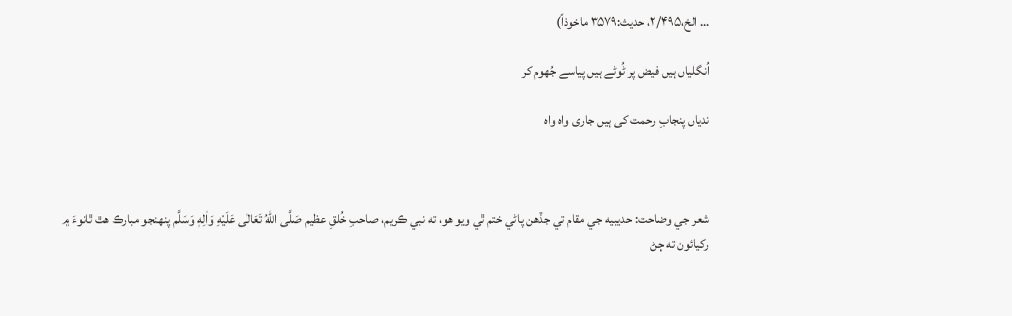… الخ،۲/۴۹۵، حديث:۳۵۷۹ ماخوذاً)

اُنگلیاں ہیں فیض پر ٹُوٹے ہیں پیاسے جُھوم کر

ندیاں پنجابِ رحمت کی ہیں جاری واہ واہ



شعر جي وضاحت: حديبيه جي مقام تي جڏهن پاڻي ختم ٿي ويو هو، ته نبي ڪريم، صاحبِ خُلقِ عظيم صَلَّى اللهُ تَعَالٰى عَلَيْهِ وَاٰلِهٖ وَسَلَّم پنهنجو مبارڪ هٿ ٿانوءَ ۾ رکيائون ته ڄڻ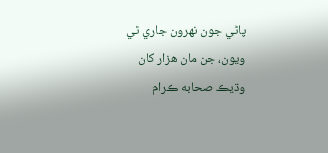پاڻي جون نهرون جاري ٿي ويون، جن مان هزار کان وڌيڪ صحابه ڪرام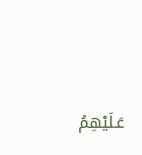عَـلَيْهِمُ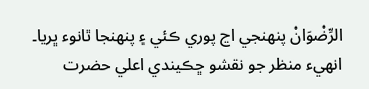الرِّضْوَانْ پنهنجي اڃ پوري ڪئي ۽ پنهنجا ٿانوء ڀريا۔ انهيء منظر جو نقشو ڇڪيندي اعلي حضرت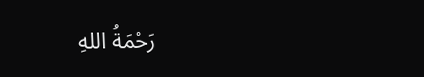رَحْمَةُ اللهِ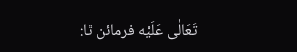تَعَالٰی عَلَيْه فرمائن ٿا: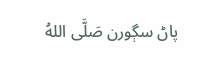پاڻ سڳورن صَلَّى اللهُ